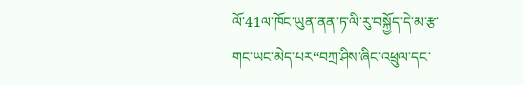ལོ་41ལ་ཁོང་ཡུན་ནན་ཏ་ལི་རུ་བསྐྱོད་དེ་མ་རྩ་གང་ཡང་མེད་པར“བཀྲ་ཤིས་ཞིང་འཕྲུལ་དང་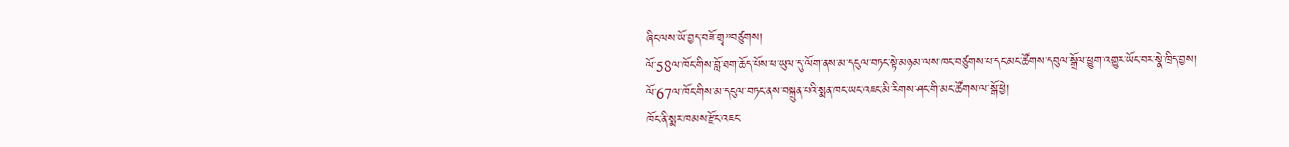ཞིང་ལས་ཡོ་བྱད་བཟོ་གྲྭ”བཙུགས།
ལོ་58ལ་ཁོང་གིས་བློ་ཐག་ཆོད་པོས་ཕ་ཡུལ་དུ་ལོག་ནས་མ་དངུལ་བཏང་སྟེ་མཉམ་ལས་ཁང་བཙུགས་པ་དང་མང་ཚོགས་དབུལ་སྒྲོལ་ཕྱུག་འགྱུར་ཡོང་བར་སྣེ་ཁྲིད་བྱས།
ལོ་67ལ་ཁོང་གིས་མ་དངུལ་བཏང་ནས་བསྐྲུན་པའི་སྨན་ཁང་ཡང་འཇང་མི་རིགས་ཤང་གི་མང་ཚོགས་ལ་སྒོ་ཕྱེ།
ཁོང་ནི་སྨར་ཁམས་རྫོང་འཇང་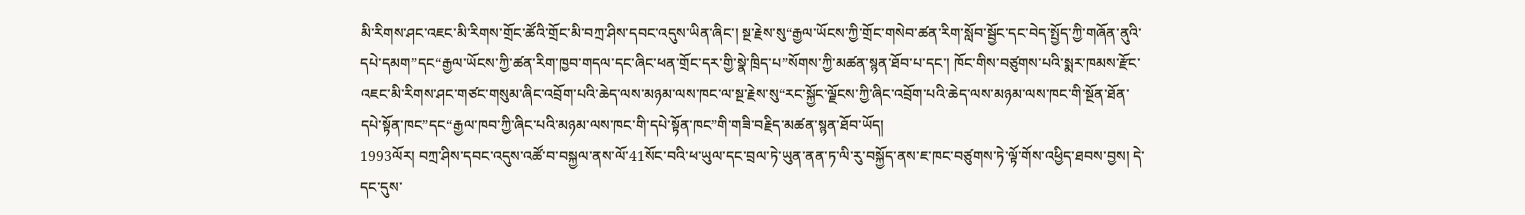མི་རིགས་ཤང་འཇང་མི་རིགས་གྲོང་ཚོའི་གྲོང་མི་བཀྲ་ཤིས་དབང་འདུས་ཡིན་ཞིང་། སྔ་རྗེས་སུ“རྒྱལ་ཡོངས་ཀྱི་གྲོང་གསེབ་ཚན་རིག་སློབ་སྦྱོང་དང་བེད་སྤྱོད་ཀྱི་གཞོན་ནུའི་དཔེ་དམག”དང“རྒྱལ་ཡོངས་ཀྱི་ཚན་རིག་ཁྱབ་གདལ་དང་ཞིང་ཕན་གྲོང་དར་གྱི་སྣེ་ཁྲིད་པ”སོགས་ཀྱི་མཚན་སྙན་ཐོབ་པ་དང་། ཁོང་གིས་བཙུགས་པའི་སྨར་ཁམས་རྫོང་འཇང་མི་རིགས་ཤང་གཙང་གསུམ་ཞིང་འབྲོག་པའི་ཆེད་ལས་མཉམ་ལས་ཁང་ལ་སྔ་རྗེས་སུ“རང་སྐྱོང་ལྗོངས་ཀྱི་ཞིང་འབྲོག་པའི་ཆེད་ལས་མཉམ་ལས་ཁང་གི་སྔོན་ཐོན་དཔེ་སྟོན་ཁང”དང“རྒྱལ་ཁབ་ཀྱི་ཞིང་པའི་མཉམ་ལས་ཁང་གི་དཔེ་སྟོན་ཁང”གི་གཟི་བརྗིད་མཚན་སྙན་ཐོབ་ཡོད།
1993ལོར། བཀྲ་ཤིས་དབང་འདུས་འཚོ་བ་བསྐྱལ་ནས་ལོ་41སོང་བའི་ཕ་ཡུལ་དང་བྲལ་ཏེ་ཡུན་ནན་ཏ་ལི་རུ་བསྐྱོད་ནས་ཇ་ཁང་བཙུགས་ཏེ་ལྟོ་གོས་འཕྱིད་ཐབས་བྱས། དེ་དང་དུས་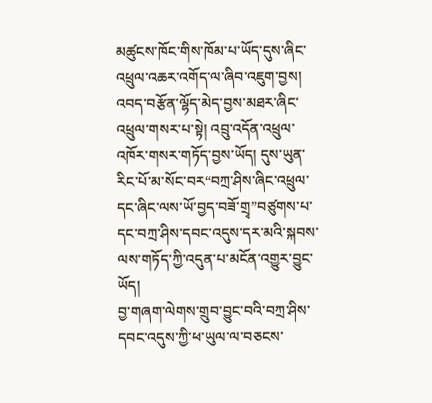མཚུངས་ཁོང་གིས་ཁོམ་པ་ཡོད་དུས་ཞིང་འཕྲུལ་འཆར་འགོད་ལ་ཞིབ་འཇུག་བྱས། འབད་བརྩོན་ལྷོད་མེད་བྱས་མཐར་ཞིང་འཕྲུལ་གསར་པ་སྟེ། འབྲུ་འདོན་འཕྲུལ་འཁོར་གསར་གཏོད་བྱས་ཡོད། དུས་ཡུན་རིང་པོ་མ་སོང་བར“བཀྲ་ཤིས་ཞིང་འཕྲུལ་དང་ཞིང་ལས་ཡོ་བྱད་བཟོ་གྲྭ”བཙུགས་པ་དང་བཀྲ་ཤིས་དབང་འདུས་དར་མའི་སྐབས་ལས་གཏོད་ཀྱི་འདུན་པ་མངོན་འགྱུར་བྱུང་ཡོད།
བྱ་གཞག་ལེགས་གྲུབ་བྱུང་བའི་བཀྲ་ཤིས་དབང་འདུས་ཀྱི་ཕ་ཡུལ་ལ་བཅངས་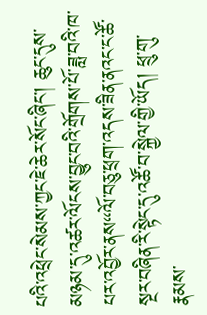པའི་འཕྲེང་སེམས་ཀྱང་ཇེ་ཆེར་སོང་ཞིང་། ཆུང་དུས་མཉམ་དུ་འཚར་ལོངས་བྱུང་བའི་གྲོགས་པོ་ཟླ་བའི་ཁ་པར་འབྱོར་ནས“ལོ་བཅུ་ཕྲག་འདས་ཟིན་ནའང་ང་ཚོ་སྔར་བཞིན་རི་སྟེང་དུ་འཚོ་བ་སྐྱེལ་གྱི་ཡོད། ཕྲུ་གུ་རྣམས་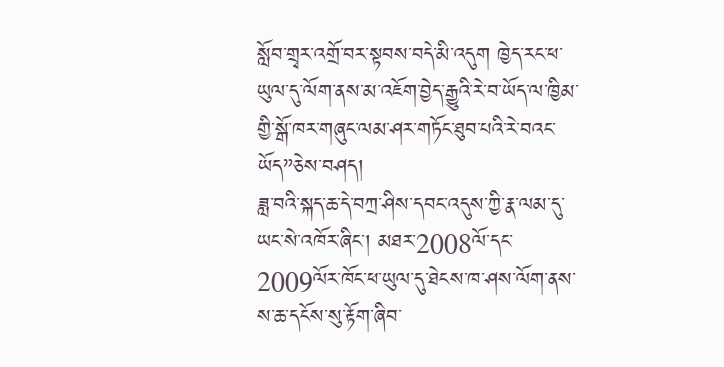སློབ་གྲྭར་འགྲོ་བར་སྟབས་བདེ་མི་འདུག ཁྱེད་རང་ཕ་ཡུལ་དུ་ལོག་ནས་མ་འཇོག་བྱེད་རྒྱུའི་རེ་བ་ཡོད་ལ་ཁྱིམ་གྱི་སྒོ་ཁར་གཞུང་ལམ་ཤར་གཏོང་ཐུབ་པའི་རེ་བའང་ཡོད”ཅེས་བཤད།
ཟླ་བའི་སྐད་ཆ་དེ་བཀྲ་ཤིས་དབང་འདུས་ཀྱི་རྣ་ལམ་དུ་ཡང་སེ་འཁོར་ཞིང་། མཐར་2008ལོ་དང་2009ལོར་ཁོང་ཕ་ཡུལ་དུ་ཐེངས་ཁ་ཤས་ལོག་ནས་ས་ཆ་དངོས་སུ་རྟོག་ཞིབ་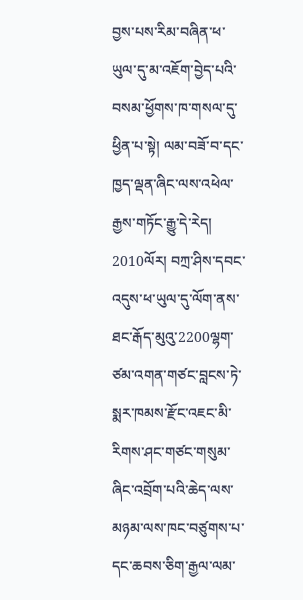བྱས་པས་རིམ་བཞིན་ཕ་ཡུལ་དུ་མ་འཇོག་བྱེད་པའི་བསམ་ཕྱོགས་ཁ་གསལ་དུ་ཕྱིན་པ་སྟེ། ལམ་བཟོ་བ་དང་ཁྱད་ལྡན་ཞིང་ལས་འཕེལ་རྒྱས་གཏོང་རྒྱུ་དེ་རེད།
2010ལོར། བཀྲ་ཤིས་དབང་འདུས་ཕ་ཡུལ་དུ་ལོག་ནས་ཐང་རྒོད་མུའུ་2200ལྷག་ཙམ་འགན་གཙང་བླངས་ཏེ་སྨར་ཁམས་རྫོང་འཇང་མི་རིགས་ཤང་གཙང་གསུམ་ཞིང་འབྲོག་པའི་ཆེད་ལས་མཉམ་ལས་ཁང་བཙུགས་པ་དང་ཆབས་ཅིག་རྒྱལ་ལམ་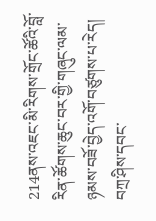214ནས་འཇང་མི་རིགས་གྲོང་ཚོའི་བློ་རིན་ཚོགས་ཆུང་བར་གྱི་གཞུང་ལམ་ཉམས་བཟོ་བྱེད་འགོ་བཙུགས་པ་རེད།
བཀྲ་ཤིས་དབང་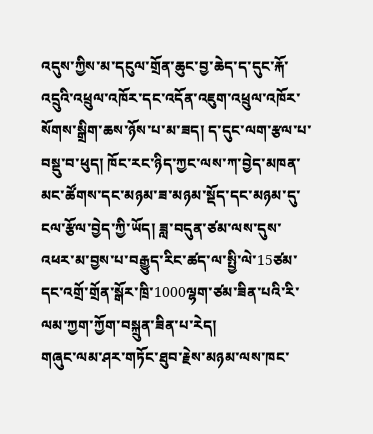འདུས་ཀྱིས་མ་དངུལ་གྲོན་ཆུང་བྱ་ཆེད་ད་དུང་རྐོ་འདྲུའི་འཕྲུལ་འཁོར་དང་འདོན་འཇུག་འཕྲུལ་འཁོར་སོགས་སྒྲིག་ཆས་ཉོས་པ་མ་ཟད། ད་དུང་ལག་རྩལ་པ་བསྡུ་བ་ཕུད། ཁོང་རང་ཉིད་ཀྱང་ལས་ཀ་བྱེད་མཁན་མང་ཚོགས་དང་མཉམ་ཟ་མཉམ་སྡོད་དང་མཉམ་དུ་ངལ་རྩོལ་བྱེད་ཀྱི་ཡོད། ཟླ་བདུན་ཙམ་ལས་དུས་འཕར་མ་བྱས་པ་བརྒྱུད་རིང་ཚད་ལ་སྤྱི་ལེ་15ཙམ་དང་འགྲོ་གྲོན་སྒོར་ཁྲི་1000ལྷག་ཙམ་ཟིན་པའི་རི་ལམ་ཀྱག་ཀྱོག་བསྐྲུན་ཟིན་པ་རེད།
གཞུང་ལམ་ཤར་གཏོང་ཐུབ་རྗེས་མཉམ་ལས་ཁང་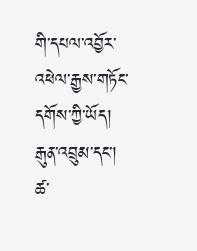གི་དཔལ་འབྱོར་འཕེལ་རྒྱས་གཏོང་དགོས་ཀྱི་ཡོད། རྒུན་འབྲུམ་དང་། ཚ་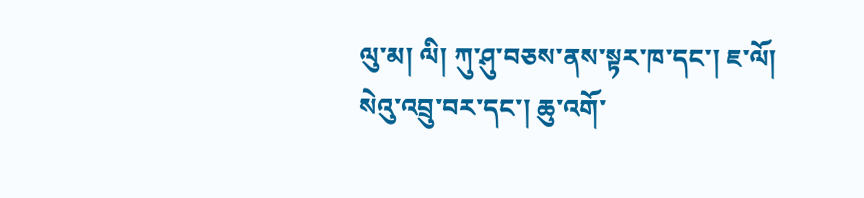ལུ་མ། ལི། ཀུ་ཤུ་བཅས་ནས་སྟར་ཁ་དང་། ཇ་ལོ། སེའུ་འབྲུ་བར་དང་། ཆུ་འགོ་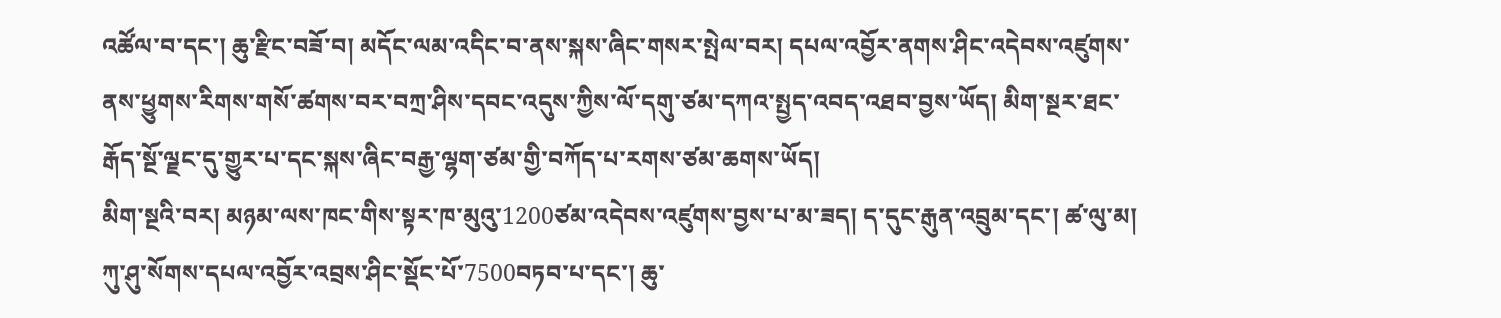འཚོལ་བ་དང་། ཆུ་རྫིང་བཟོ་བ། མདོང་ལམ་འདིང་བ་ནས་སྐས་ཞིང་གསར་སྤེལ་བར། དཔལ་འབྱོར་ནགས་ཤིང་འདེབས་འཛུགས་ནས་ཕྱུགས་རིགས་གསོ་ཚགས་བར་བཀྲ་ཤིས་དབང་འདུས་ཀྱིས་ལོ་དགུ་ཙམ་དཀའ་སྤྱད་འབད་འཐབ་བྱས་ཡོད། མིག་སྔར་ཐང་རྒོད་སྔོ་ལྗང་དུ་གྱུར་པ་དང་སྐས་ཞིང་བརྒྱ་ལྷག་ཙམ་གྱི་བཀོད་པ་རགས་ཙམ་ཆགས་ཡོད།
མིག་སྔའི་བར། མཉམ་ལས་ཁང་གིས་སྟར་ཁ་མུའུ་1200ཙམ་འདེབས་འཛུགས་བྱས་པ་མ་ཟད། ད་དུང་རྒུན་འབྲུམ་དང་། ཚ་ལུ་མ། ཀུ་ཤུ་སོགས་དཔལ་འབྱོར་འབྲས་ཤིང་སྡོང་པོ་7500བཏབ་པ་དང་། ཆུ་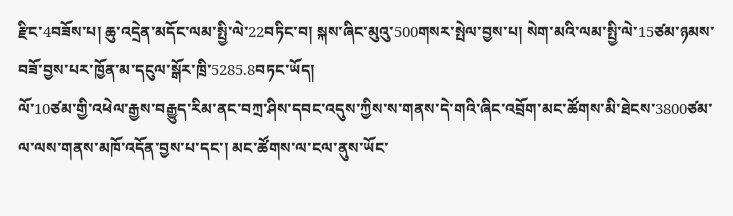རྫིང་4བཟོས་པ། ཆུ་འདྲེན་མདོང་ལམ་སྤྱི་ལེ་22བཏིང་བ། སྐས་ཞིང་མུའུ་500གསར་སྤེལ་བྱས་པ། སེག་མའི་ལམ་སྤྱི་ལེ་15ཙམ་ཉམས་བཟོ་བྱས་པར་ཁྱོན་མ་དངུལ་སྒོར་ཁྲི་5285.8བཏང་ཡོད།
ལོ་10ཙམ་གྱི་འཕེལ་རྒྱས་བརྒྱུད་རིམ་ནང་བཀྲ་ཤིས་དབང་འདུས་ཀྱིས་ས་གནས་དེ་གའི་ཞིང་འབྲོག་མང་ཚོགས་མི་ཐེངས་3800ཙམ་ལ་ལས་གནས་མཁོ་འདོན་བྱས་པ་དང་། མང་ཚོགས་ལ་ངལ་ནུས་ཡོང་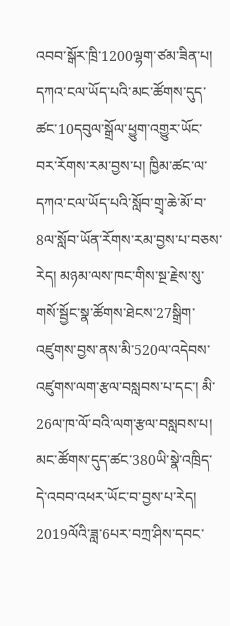འབབ་སྒོར་ཁྲི་1200ལྷག་ཙམ་ཟིན་པ། དཀའ་ངལ་ཡོད་པའི་མང་ཚོགས་དུད་ཚང་10དབུལ་སྒྲོལ་ཕྱུག་འགྱུར་ཡོང་བར་རོགས་རམ་བྱས་པ། ཁྱིམ་ཚང་ལ་དཀའ་ངལ་ཡོད་པའི་སློབ་གྲྭ་ཆེ་མོ་བ་8ལ་སློབ་ཡོན་རོགས་རམ་བྱས་པ་བཅས་རེད། མཉམ་ལས་ཁང་གིས་སྔ་རྗེས་སུ་གསོ་སྦྱོང་སྣ་ཚོགས་ཐེངས་27སྒྲིག་འཛུགས་བྱས་ནས་མི་520ལ་འདེབས་འཛུགས་ལག་རྩལ་བསླབས་པ་དང་། མི་26ལ་ཁ་ལོ་བའི་ལག་རྩལ་བསླབས་པ། མང་ཚོགས་དུད་ཚང་380ཡི་སྣེ་འཁྲིད་དེ་འབབ་འཕར་ཡོང་བ་བྱས་པ་རེད།
2019ལོའི་ཟླ་6པར་བཀྲ་ཤིས་དབང་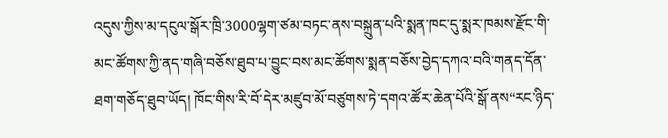འདུས་ཀྱིས་མ་དངུལ་སྒོར་ཁྲི་3000ལྷག་ཙམ་བཏང་ནས་བསྐྲུན་པའི་སྨན་ཁང་དུ་སྨར་ཁམས་རྫོང་གི་མང་ཚོགས་ཀྱི་ནད་གཞི་བཅོས་ཐུབ་པ་བྱུང་བས་མང་ཚོགས་སྨན་བཅོས་བྱེད་དཀའ་བའི་གནད་དོན་ཐག་གཅོད་ཐུབ་ཡོད། ཁོང་གིས་རི་བོ་དེར་མཛུབ་མོ་བཙུགས་ཏེ་དགའ་ཚོར་ཆེན་པོའི་སྒོ་ནས“རང་ཉིད་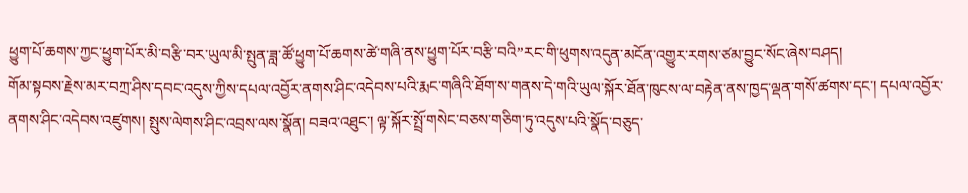ཕྱུག་པོ་ཆགས་ཀྱང་ཕྱུག་པོར་མི་བརྩི་བར་ཡུལ་མི་སྤུན་ཟླ་ཚོ་ཕྱུག་པོ་ཆགས་ཚེ་གཞི་ནས་ཕྱུག་པོར་བརྩི་བའི”རང་གི་ཕུགས་འདུན་མངོན་འགྱུར་རགས་ཙམ་བྱུང་སོང་ཞེས་བཤད།
གོམ་སྟབས་རྗེས་མར་བཀྲ་ཤིས་དབང་འདུས་ཀྱིས་དཔལ་འབྱོར་ནགས་ཤིང་འདེབས་པའི་རྨང་གཞིའི་ཐོག་ས་གནས་དེ་གའི་ཡུལ་སྐོར་ཐོན་ཁུངས་ལ་བརྟེན་ནས་ཁྱད་ལྡན་གསོ་ཚགས་དང་། དཔལ་འབྱོར་ནགས་ཤིང་འདེབས་འཛུགས། སྤུས་ལེགས་ཤིང་འབྲས་ལས་སྣོན། བཟའ་འཐུང་། ལྟ་སྐོར་སྤྲོ་གསེང་བཅས་གཅིག་ཏུ་འདུས་པའི་སྣོད་བཅུད་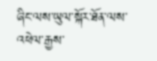ཞིང་ལས་ཡུལ་སྐོར་ཐོན་ལས་འཕེལ་རྒྱས་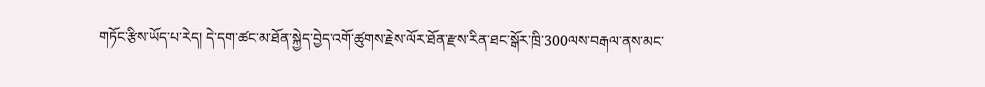གཏོང་རྩིས་ཡོད་པ་རེད། དེ་དག་ཚང་མ་ཐོན་སྐྱེད་བྱེད་འགོ་ཚུགས་རྗེས་ལོར་ཐོན་རྫས་རིན་ཐང་སྒོར་ཁྲི་300ལས་བརྒལ་ནས་མང་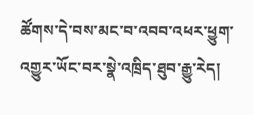ཚོགས་དེ་བས་མང་བ་འབབ་འཕར་ཕྱུག་འགྱུར་ཡོང་བར་སྣེ་འཁྲིད་ཐུབ་རྒྱུ་རེད།